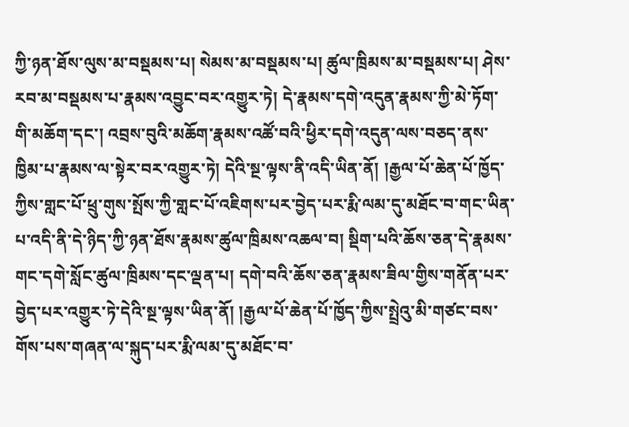ཀྱི་ཉན་ཐོས་ལུས་མ་བསྡམས་པ། སེམས་མ་བསྡམས་པ། ཚུལ་ཁྲིམས་མ་བསྡམས་པ། ཤེས་རབ་མ་བསྡམས་པ་རྣམས་འབྱུང་བར་འགྱུར་ཏེ། དེ་རྣམས་དགེ་འདུན་རྣམས་ཀྱི་མེ་ཏོག་གི་མཆོག་དང་། འབྲས་བུའི་མཆོག་རྣམས་འཚོ་བའི་ཕྱིར་དགེ་འདུན་ལས་བཅད་ནས་ཁྱིམ་པ་རྣམས་ལ་སྟེར་བར་འགྱུར་ཏེ། དེའི་སྔ་ལྟས་ནི་འདི་ཡིན་ནོ། །རྒྱལ་པོ་ཆེན་པོ་ཁྱོད་ཀྱིས་གླང་པོ་ཕྲུ་གུས་སྤོས་ཀྱི་གླང་པོ་འཇིགས་པར་བྱེད་པར་རྨི་ལམ་དུ་མཐོང་བ་གང་ཡིན་པ་འདི་ནི་དེ་ཉིད་ཀྱི་ཉན་ཐོས་རྣམས་ཚུལ་ཁྲིམས་འཆལ་བ། སྡིག་པའི་ཆོས་ཅན་དེ་རྣམས་གང་དགེ་སློང་ཚུལ་ཁྲིམས་དང་ལྡན་པ། དགེ་བའི་ཆོས་ཅན་རྣམས་ཟིལ་གྱིས་གནོན་པར་བྱེད་པར་འགྱུར་ཏེ་དེའི་སྔ་ལྟས་ཡིན་ནོ། །རྒྱལ་པོ་ཆེན་པོ་ཁྱོད་ཀྱིས་སྤྲེའུ་མི་གཙང་བས་གོས་པས་གཞན་ལ་སྐུད་པར་རྨི་ལམ་དུ་མཐོང་བ་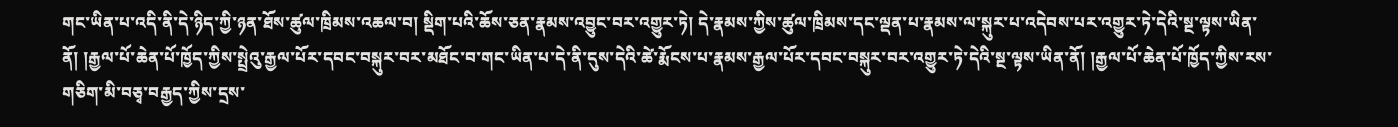གང་ཡིན་པ་འདི་ནི་དེ་ཉིད་ཀྱི་ཉན་ཐོས་ཚུལ་ཁྲིམས་འཆལ་བ། སྡིག་པའི་ཆོས་ཅན་རྣམས་འབྱུང་བར་འགྱུར་ཏེ། དེ་རྣམས་ཀྱིས་ཚུལ་ཁྲིམས་དང་ལྡན་པ་རྣམས་ལ་སྐུར་པ་འདེབས་པར་འགྱུར་ཏེ་དེའི་སྔ་ལྟས་ཡིན་ནོ། །རྒྱལ་པོ་ཆེན་པོ་ཁྱོད་ཀྱིས་སྤྲེའུ་རྒྱལ་པོར་དབང་བསྐུར་བར་མཐོང་བ་གང་ཡིན་པ་དེ་ནི་དུས་དེའི་ཚེ་རྨོངས་པ་རྣམས་རྒྱལ་པོར་དབང་བསྐུར་བར་འགྱུར་ཏེ་དེའི་སྔ་ལྟས་ཡིན་ནོ། །རྒྱལ་པོ་ཆེན་པོ་ཁྱོད་ཀྱིས་རས་གཅིག་མི་བཅྭ་བརྒྱད་ཀྱིས་དྲས་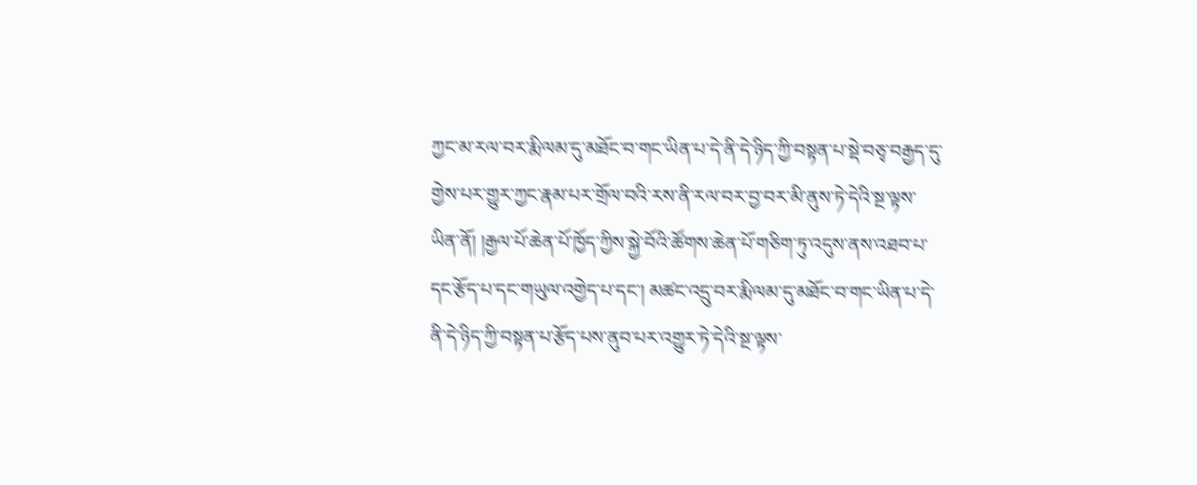ཀྱང་མ་རལ་བར་རྨི་ལམ་དུ་མཐོང་བ་གང་ཡིན་པ་དེ་ནི་དེ་ཉིད་ཀྱི་བསྟན་པ་སྡེ་བཅྭ་བརྒྱད་དུ་གྱེས་པར་གྱུར་ཀྱང་རྣམ་པར་གྲོལ་བའི་རས་ནི་རལ་བར་བྱ་བར་མི་ནུས་ཏེ་དེའི་སྔ་ལྟས་ཡིན་ནོ། །རྒྱལ་པོ་ཆེན་པོ་ཁྱོད་ཀྱིས་སྐྱེ་བོའི་ཚོགས་ཆེན་པོ་གཅིག་ཏུ་འདུས་ནས་འཐབ་པ་དང་རྩོད་པ་དང་གཡུལ་འགྱེད་པ་དང་། མཚང་འདྲུ་བར་རྨི་ལམ་དུ་མཐོང་བ་གང་ཡིན་པ་དེ་ནི་དེ་ཉིད་ཀྱི་བསྟན་པ་རྩོད་པས་ནུབ་པར་འགྱུར་ཏེ་དེའི་སྔ་ལྟས་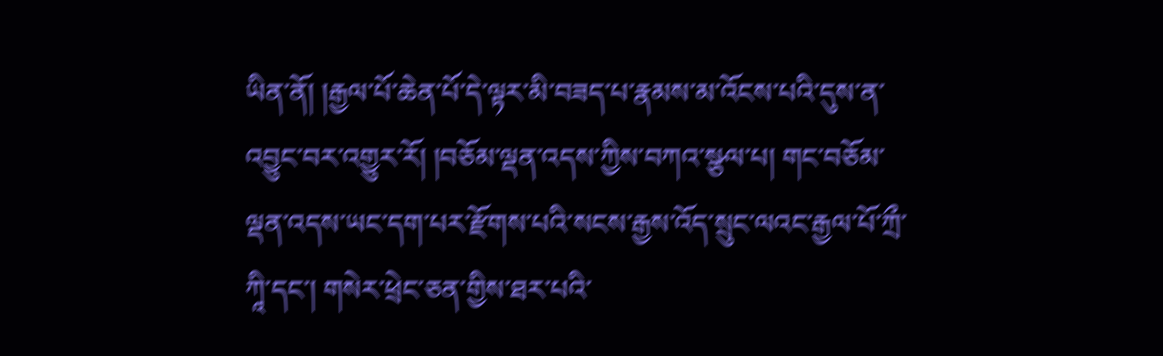ཡིན་ནོ། །རྒྱལ་པོ་ཆེན་པོ་དེ་ལྟར་མི་བཟད་པ་རྣམས་མ་འོངས་པའི་དུས་ན་འབྱུང་བར་འགྱུར་རོ། །བཅོམ་ལྡན་འདས་ཀྱིས་བཀའ་སྩལ་པ། གང་བཅོམ་ལྡན་འདས་ཡང་དག་པར་རྫོགས་པའི་སངས་རྒྱས་འོད་སྲུང་ལའང་རྒྱལ་པོ་ཀྲྀ་ཀཱི་དང་། གསེར་ཕྲེང་ཅན་གྱིས་ཐར་པའི་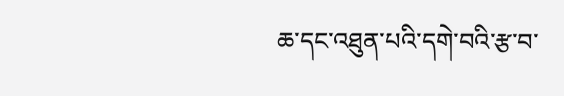ཆ་དང་འཐུན་པའི་དགེ་བའི་རྩ་བ་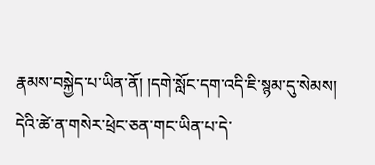རྣམས་བསྐྱེད་པ་ཡིན་ནོ། །དགེ་སློང་དག་འདི་ཇི་སྙམ་དུ་སེམས། དེའི་ཚེ་ན་གསེར་ཕྲེང་ཅན་གང་ཡིན་པ་དེ་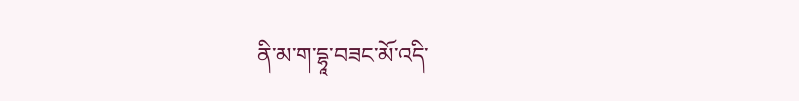ནི་མ་ག་དྷཱ་བཟང་མོ་འདི་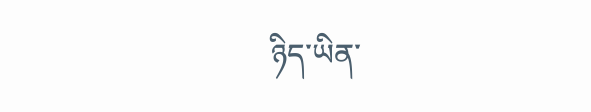ཉིད་ཡིན་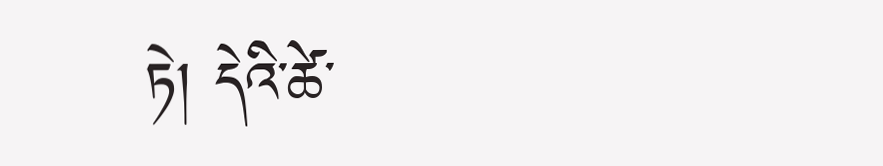ཏེ། དེའི་ཚེ་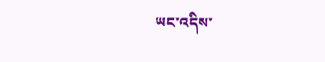ཡང་འདིས་